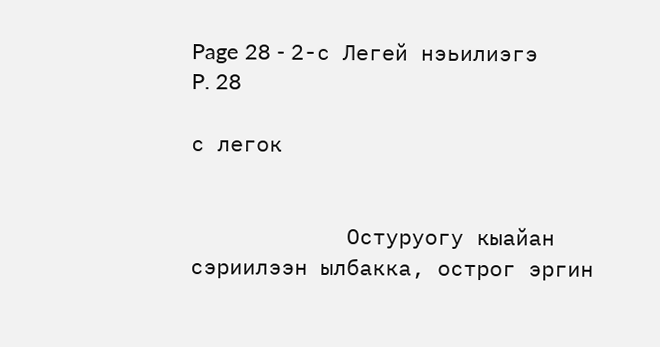Page 28 - 2-с Легей нэьилиэгэ
P. 28

с легок


            Остуруогу кыайан сэриилээн ылбакка, острог эргин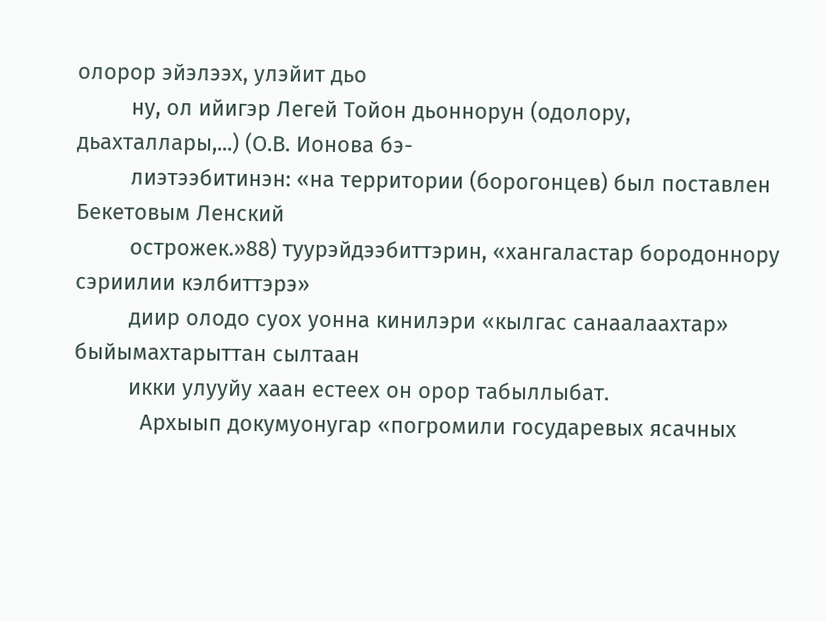олорор эйэлээх, улэйит дьо
         ну, ол ийигэр Легей Тойон дьоннорун (одолору, дьахталлары,...) (О.В. Ионова бэ-
         лиэтээбитинэн: «на территории (борогонцев) был поставлен Бекетовым Ленский
         острожек.»88) туурэйдээбиттэрин, «хангаластар бородоннору сэриилии кэлбиттэрэ»
         диир олодо суох уонна кинилэри «кылгас санаалаахтар» быйымахтарыттан сылтаан
         икки улууйу хаан естеех он орор табыллыбат.
           Архыып докумуонугар «погромили государевых ясачных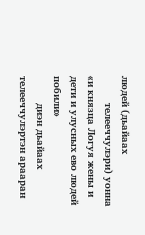людей (дьайаах
         телееччулэри) уонна «и князца Логуя жены и дети и улусных ево людей побили»
         диэн дьайаах телееччулэртэн арааран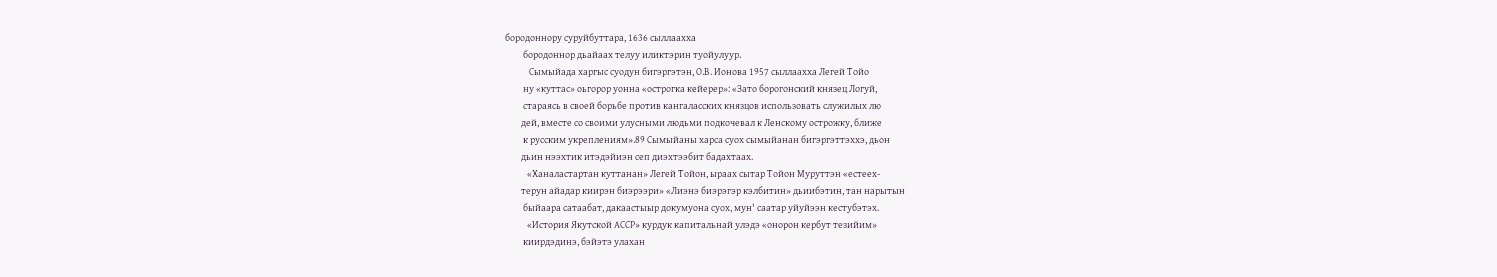бородоннору суруйбуттара, 1636 сыллаахха
         бородоннор дьайаах телуу иликтэрин туойулуур.
            Сымыйада харгыс суодун бигэргэтэн, О.В. Ионова 1957 сыллаахха Легей Тойо
         ну «куттас» оьгорор уонна «острогка кейерер»: «Зато борогонский князец Логуй,
         стараясь в своей борьбе против кангаласских князцов использовать служилых лю
        дей, вместе со своими улусными людьми подкочевал к Ленскому острожку, ближе
         к русским укреплениям».89 Сымыйаны харса суох сымыйанан бигэргэттэххэ, дьон
        дьин нээхтик итэдэйиэн сеп диэхтээбит бадахтаах.
           «Ханаластартан куттанан» Легей Тойон, ыраах сытар Тойон Муруттэн «естеех-
        терун айадар киирэн биэрээри» «Лиэнэ биэрэгэр кэлбитин» дьиибэтин, тан нарытын
         быйаара сатаабат, дакаастыыр докумуона суох, мун' саатар уйуйээн кестубэтэх.
           «История Якутской АССР» курдук капитальнай улэдэ «онорон кербут тезийим»
         киирдэдинэ, бэйэтэ улахан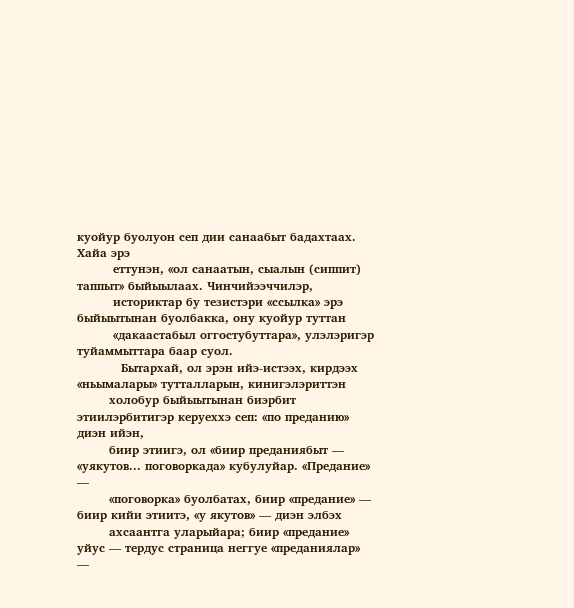куойур буолуон сеп дии санаабыт бадахтаах. Хайа эрэ
         еттунэн, «ол санаатын, сыалын (сиппит) таппыт» быйыылаах. Чинчийээччилэр,
         историктар бу тезистэри «ссылка» эрэ быйыытынан буолбакка, ону куойур туттан
         «дакаастабыл оггостубуттара», улэлэригэр туйаммыттара баар суол.
           Бытархай, ол эрэн ийэ-истээх, кирдээх «ньымалары» тутталларын, кинигэлэриттэн
        холобур быйыытынан биэрбит этиилэрбитигэр керуеххэ сеп: «по преданию» диэн ийэн,
        биир этиигэ, ол «биир преданиябыт — «уякутов... поговоркада» кубулуйар. «Предание» —
        «поговорка» буолбатах, биир «предание» — биир кийи этиитэ, «у якутов» — диэн элбэх
        ахсаантга уларыйара; биир «предание» уйус — тердус страница неггуе «преданиялар» —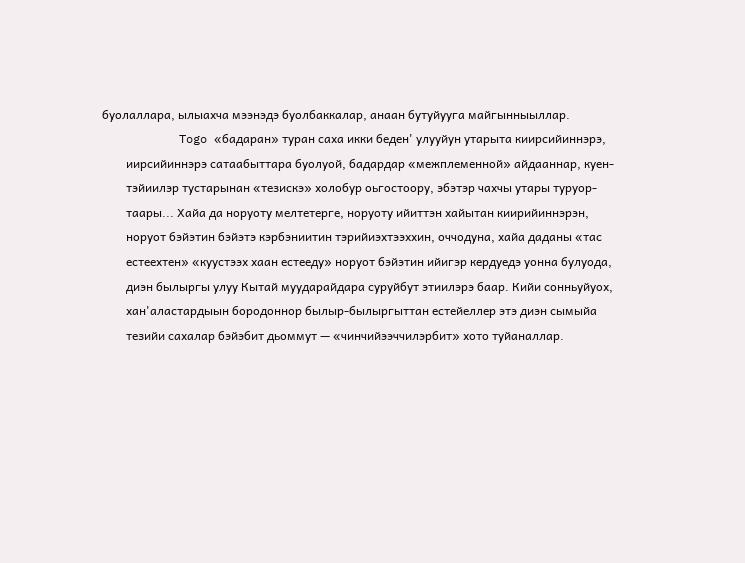буолаллара, ылыахча мээнэдэ буолбаккалар, анаан бутуйууга майгынныыллар.
           Togo «бадаран» туран саха икки беден' улууйун утарыта киирсийиннэрэ,
        иирсийиннэрэ сатаабыттара буолуой, бадардар «межплеменной» айдааннар, куен-
        тэйиилэр тустарынан «тезискэ» холобур оьгостоору, эбэтэр чахчы утары туруор-
        таары... Хайа да норуоту мелтетерге, норуоту ийиттэн хайытан киирийиннэрэн,
        норуот бэйэтин бэйэтэ кэрбэниитин тэрийиэхтээххин, оччодуна, хайа даданы «тас
        естеехтен» «куустээх хаан естееду» норуот бэйэтин ийигэр кердуедэ уонна булуода,
        диэн былыргы улуу Кытай муударайдара суруйбут этиилэрэ баар. Кийи сонньуйуох,
        хан'аластардыын бородоннор былыр-былыргыттан естейеллер этэ диэн сымыйа
        тезийи сахалар бэйэбит дьоммут — «чинчийээччилэрбит» хото туйаналлар.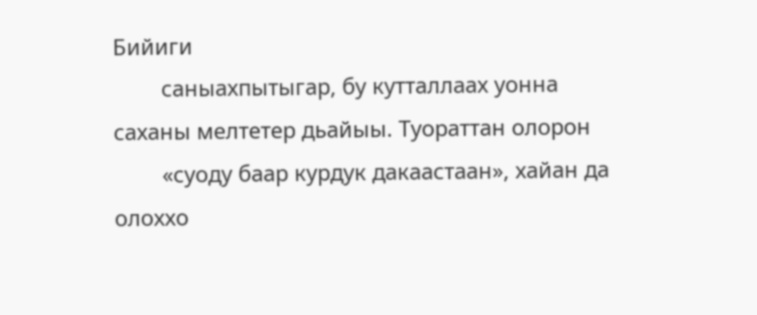Бийиги
        саныахпытыгар, бу кутталлаах уонна саханы мелтетер дьайыы. Туораттан олорон
        «суоду баар курдук дакаастаан», хайан да олоххо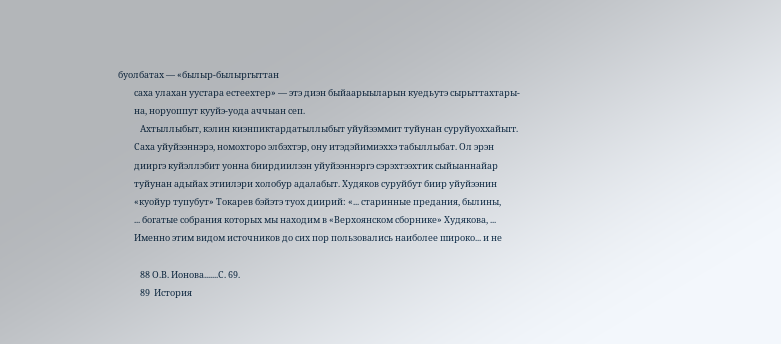буолбатах — «былыр-былыргыттан
        саха улахан уустара естеехтер» — этэ диэн быйаарыыларын куедьутэ сырыттахтары-
        на, норуоппут кууйэ-уода аччыан сеп.
           Ахтыллыбыт, кэлин киэнпиктардатыллыбыт уйуйээммит туйунан суруйуоххайыгг.
        Саха уйуйээннэрэ, номохторо элбэхтэр, ону итэдэйимиэххэ табыллыбат. Ол эрэн
        дииргэ куйэллэбит уонна биирдиилээн уйуйээннэргэ сэрэхтээхтик сыйыаннайар
        туйунан адыйах этиилэри холобур адалабыт. Худяков суруйбут биир уйуйээнин
        «куойур тупубут» Токарев бэйэтэ туох диирий: «... старинные предания, былины,
        ... богатые собрания которых мы находим в «Верхоянском сборнике» Худякова, ...
        Именно этим видом источников до сих пор пользовались наиболее широко... и не

           88 О.В. Ионова.......С. 69.
           89  История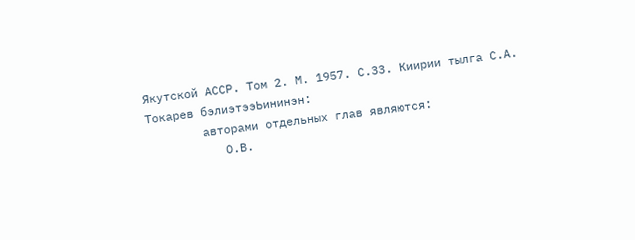Якутской АССР. Том 2. М. 1957. С.ЗЗ. Киирии тылга С.А. Токарев бэлиэтээЬининэн:
        авторами отдельных глав являются:
           О.В.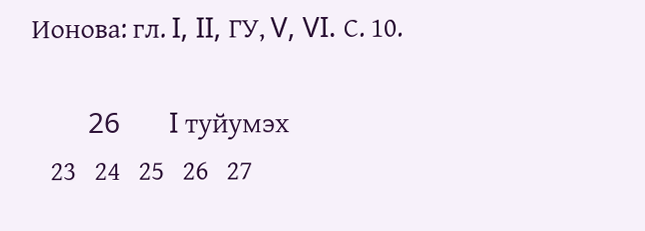Ионова: гл. I, II, ГУ, V, VI. С. 10.

        26       I туйумэх
   23   24   25   26   27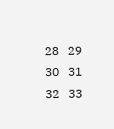28   29   30   31   32   33